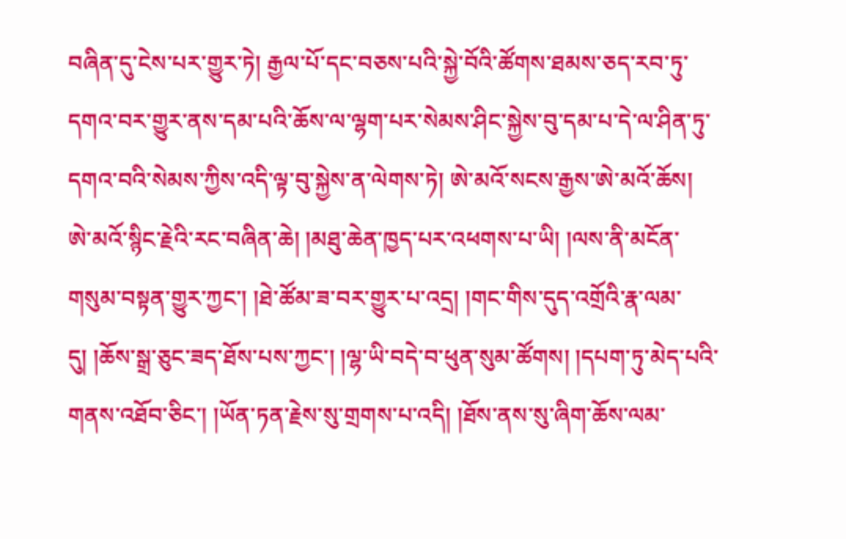བཞིན་དུ་ངེས་པར་གྱུར་ཏེ། རྒྱལ་པོ་དང་བཅས་པའི་སྐྱེ་བོའི་ཚོགས་ཐམས་ཅད་རབ་ཏུ་དགའ་བར་གྱུར་ནས་དམ་པའི་ཆོས་ལ་ལྷག་པར་སེམས་ཤིང་སྐྱེས་བུ་དམ་པ་དེ་ལ་ཤིན་ཏུ་དགའ་བའི་སེམས་ཀྱིས་འདི་ལྟ་བུ་སྐྱེས་ན་ལེགས་ཏེ། ཨེ་མའོ་སངས་རྒྱས་ཨེ་མའོ་ཆོས། ཨེ་མའོ་སྙིང་རྗེའི་རང་བཞིན་ཆེ། །མཐུ་ཆེན་ཁྱད་པར་འཕགས་པ་ཡི། །ལས་ནི་མངོན་གསུམ་བསྟན་གྱུར་ཀྱང་། །ཐེ་ཚོམ་ཟ་བར་གྱུར་པ་འདྲ། །གང་གིས་དུད་འགྲོའི་རྣ་ལམ་དུ། །ཆོས་སྒྲ་ཅུང་ཟད་ཐོས་པས་ཀྱང་། །ལྷ་ཡི་བདེ་བ་ཕུན་སུམ་ཚོགས། །དཔག་ཏུ་མེད་པའི་གནས་འཐོབ་ཅིང་། །ཡོན་ཏན་རྗེས་སུ་གྲགས་པ་འདི། །ཐོས་ནས་སུ་ཞིག་ཆོས་ལམ་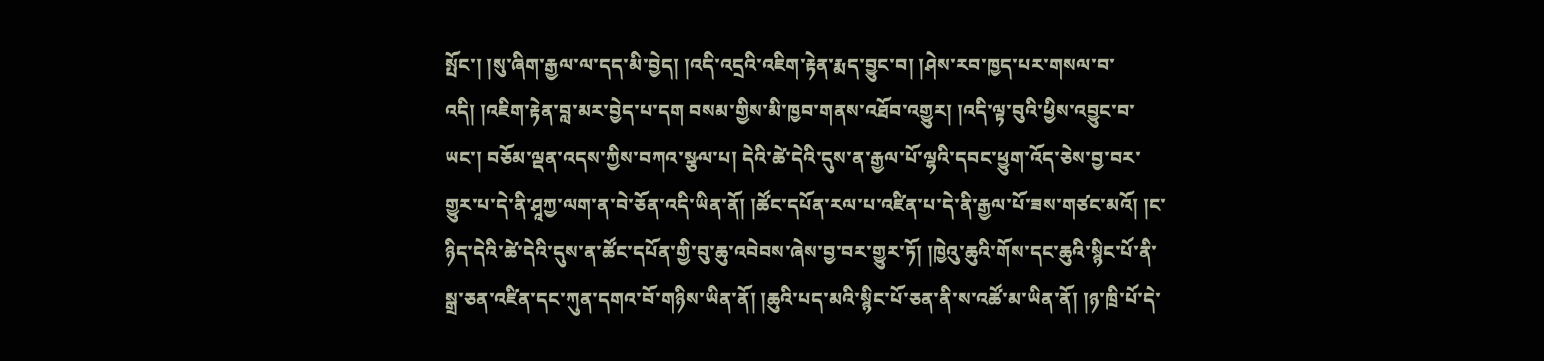སྤོང་། །སུ་ཞིག་རྒྱལ་ལ་དད་མི་བྱེད། །འདི་འདྲའི་འཇིག་རྟེན་རྨད་བྱུང་བ། །ཤེས་རབ་ཁྱད་པར་གསལ་བ་འདི། །འཇིག་རྟེན་བླ་མར་བྱེད་པ་དག བསམ་གྱིས་མི་ཁྱབ་གནས་འཐོབ་འགྱུར། །འདི་ལྟ་བུའི་ཕྱིས་འབྱུང་བ་ཡང་། བཅོམ་ལྡན་འདས་ཀྱིས་བཀའ་སྩལ་པ། དེའི་ཚེ་དེའི་དུས་ན་རྒྱལ་པོ་ལྷའི་དབང་ཕྱུག་འོད་ཅེས་བྱ་བར་གྱུར་པ་དེ་ནི་ཤཱཀྱ་ལག་ན་བེ་ཅོན་འདི་ཡིན་ནོ། །ཚོང་དཔོན་རལ་པ་འཛིན་པ་དེ་ནི་རྒྱལ་པོ་ཟས་གཙང་མའོ། །ང་ཉིད་དེའི་ཚེ་དེའི་དུས་ན་ཚོང་དཔོན་གྱི་བུ་ཆུ་འབེབས་ཞེས་བྱ་བར་གྱུར་ཏོ། །ཁྱེའུ་ཆུའི་གོས་དང་ཆུའི་སྙིང་པོ་ནི་སྒྲ་ཅན་འཛིན་དང་ཀུན་དགའ་བོ་གཉིས་ཡིན་ནོ། །ཆུའི་པད་མའི་སྙིང་པོ་ཅན་ནི་ས་འཚོ་མ་ཡིན་ནོ། །ཉ་ཁྲི་པོ་དེ་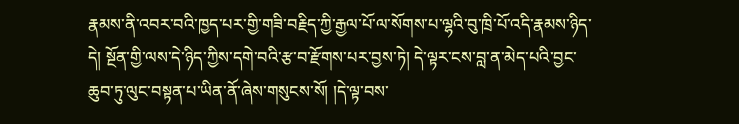རྣམས་ནི་འབར་བའི་ཁྱད་པར་གྱི་གཟི་བརྗིད་ཀྱི་རྒྱལ་པོ་ལ་སོགས་པ་ལྷའི་བུ་ཁྲི་པོ་འདི་རྣམས་ཉིད་དེ། སྔོན་གྱི་ལས་དེ་ཉིད་ཀྱིས་དགེ་བའི་རྩ་བ་རྫོགས་པར་བྱས་ཏེ། དེ་ལྟར་ངས་བླ་ན་མེད་པའི་བྱང་ཆུབ་ཏུ་ལུང་བསྟན་པ་ཡིན་ནོ་ཞེས་གསུངས་སོ། །དེ་ལྟ་བས་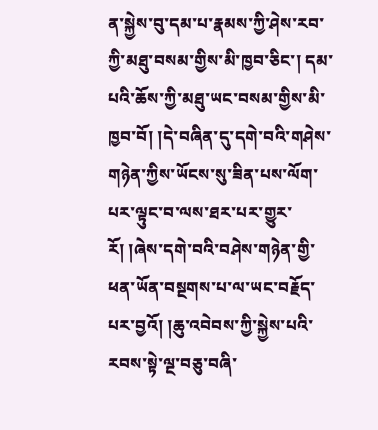ན་སྐྱེས་བུ་དམ་པ་རྣམས་ཀྱི་ཤེས་རབ་ཀྱི་མཐུ་བསམ་གྱིས་མི་ཁྱབ་ཅིང་། དམ་པའི་ཆོས་ཀྱི་མཐུ་ཡང་བསམ་གྱིས་མི་ཁྱབ་བོ། །དེ་བཞིན་དུ་དགེ་བའི་གཤེས་གཉེན་ཀྱིས་ཡོངས་སུ་ཟིན་པས་ལོག་པར་ལྟུང་བ་ལས་ཐར་པར་གྱུར་རོ། །ཞེས་དགེ་བའི་བཤེས་གཉེན་གྱི་ཕན་ཡོན་བསྔགས་པ་ལ་ཡང་བརྗོད་པར་བྱའོ། །ཆུ་འབེབས་ཀྱི་སྐྱེས་པའི་རབས་སྟེ་ལྔ་བཅུ་བཞི་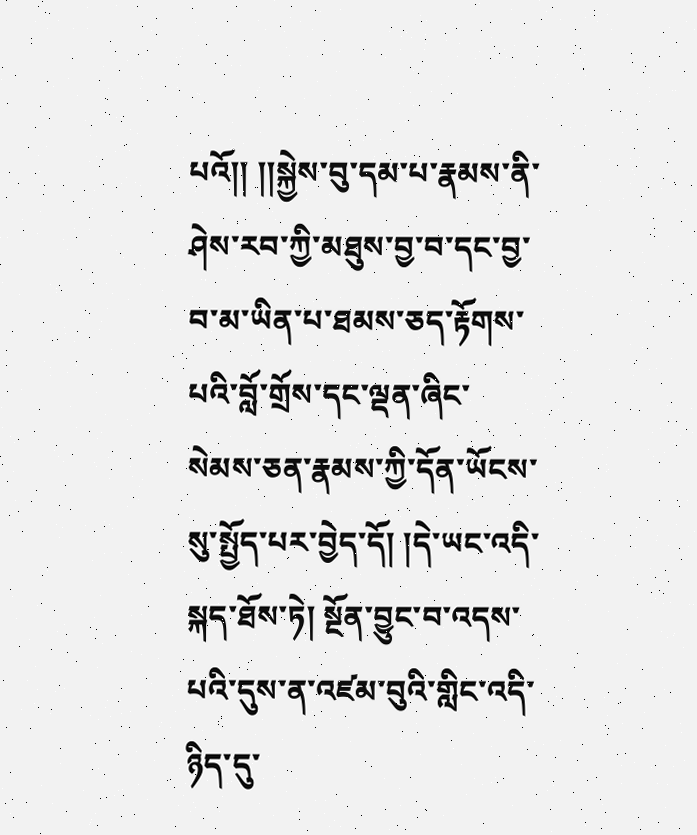པའོ།། །།སྐྱེས་བུ་དམ་པ་རྣམས་ནི་ཤེས་རབ་ཀྱི་མཐུས་བྱ་བ་དང་བྱ་བ་མ་ཡིན་པ་ཐམས་ཅད་རྟོགས་པའི་བློ་གྲོས་དང་ལྡན་ཞིང་སེམས་ཅན་རྣམས་ཀྱི་དོན་ཡོངས་སུ་སྤྱོད་པར་བྱེད་དོ། །དེ་ཡང་འདི་སྐད་ཐོས་ཏེ། སྔོན་བྱུང་བ་འདས་པའི་དུས་ན་འཛམ་བུའི་གླིང་འདི་ཉིད་དུ་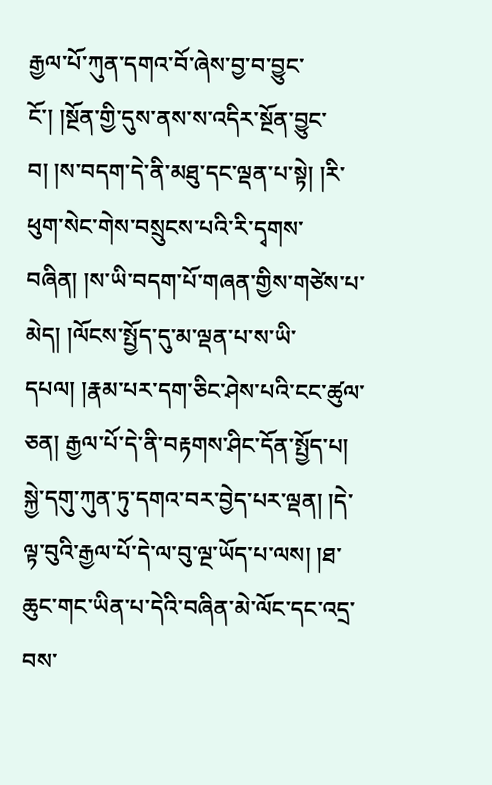རྒྱལ་པོ་ཀུན་དགའ་བོ་ཞེས་བྱ་བ་བྱུང་ངོ་། །སྔོན་གྱི་དུས་ནས་ས་འདིར་སྔོན་བྱུང་བ། །ས་བདག་དེ་ནི་མཐུ་དང་ལྡན་པ་སྟེ། །རི་ཕུག་སེང་གེས་བསྲུངས་པའི་རི་དྭགས་བཞིན། །ས་ཡི་བདག་པོ་གཞན་གྱིས་གཙེས་པ་མེད། །ལོངས་སྤྱོད་དུ་མ་ལྡན་པ་ས་ཡི་དཔལ། །རྣམ་པར་དག་ཅིང་ཤེས་པའི་ངང་ཚུལ་ཅན། རྒྱལ་པོ་དེ་ནི་བརྟགས་ཤིང་དོན་སྤྱོད་པ། སྐྱེ་དགུ་ཀུན་ཏུ་དགའ་བར་བྱེད་པར་ལྡན། །དེ་ལྟ་བུའི་རྒྱལ་པོ་དེ་ལ་བུ་ལྔ་ཡོད་པ་ལས། །ཐ་ཆུང་གང་ཡིན་པ་དེའི་བཞིན་མེ་ལོང་དང་འདྲ་བས་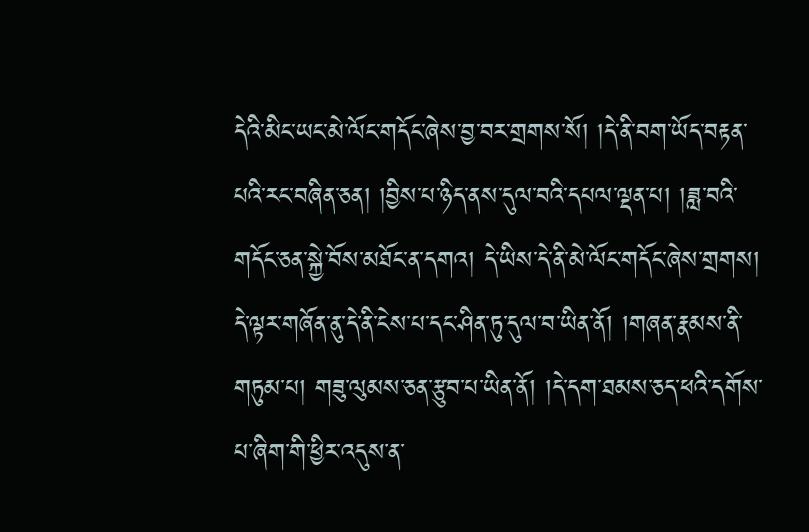དེའི་མིང་ཡང་མེ་ལོང་གདོང་ཞེས་བྱ་བར་གྲགས་སོ། །དེ་ནི་བག་ཡོད་བརྟན་པའི་རང་བཞིན་ཅན། །བྱིས་པ་ཉིད་ནས་དུལ་བའི་དཔལ་ལྡན་པ། །ཟླ་བའི་གདོང་ཅན་སྐྱེ་བོས་མཐོང་ན་དགའ། དེ་ཡིས་དེ་ནི་མེ་ལོང་གདོང་ཞེས་གྲགས། དེ་ལྟར་གཞོན་ནུ་དེ་ནི་ངེས་པ་དང་ཤིན་ཏུ་དུལ་བ་ཡིན་ནོ། །གཞན་རྣམས་ནི་གཏུམ་པ། གཟུ་ལུམས་ཅན་རྩུབ་པ་ཡིན་ནོ། །དེ་དག་ཐམས་ཅད་ཕའི་དགོས་པ་ཞིག་གི་ཕྱིར་འདུས་ན་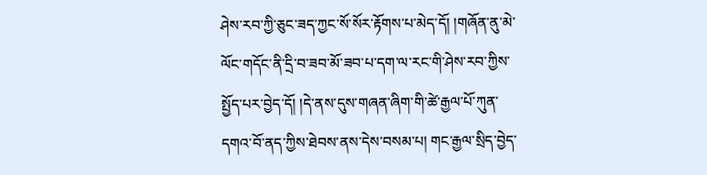ཤེས་རབ་ཀྱི་ཅུང་ཟད་ཀྱང་སོ་སོར་རྟོགས་པ་མེད་དོ། །གཞོན་ནུ་མེ་ལོང་གདོང་ནི་དྲི་བ་ཟབ་མོ་ཟབ་པ་དག་ལ་རང་གི་ཤེས་རབ་ཀྱིས་སྤྱོད་པར་བྱེད་དོ། །དེ་ནས་དུས་གཞན་ཞིག་གི་ཚེ་རྒྱལ་པོ་ཀུན་དགའ་བོ་ནད་ཀྱིས་ཐེབས་ནས་དེས་བསམ་པ། གང་རྒྱལ་སྲིད་བྱེད་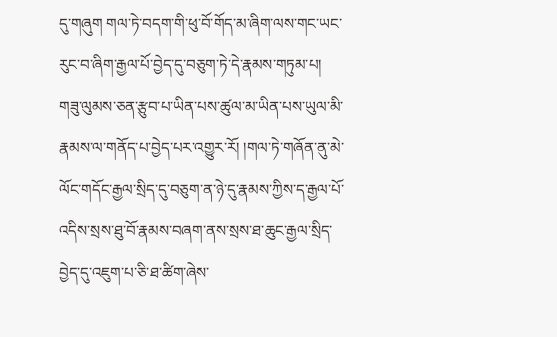དུ་གཞུག གལ་ཏེ་བདག་གི་ཕུ་བོ་གོད་མ་ཞིག་ལས་གང་ཡང་རུང་བ་ཞིག་རྒྱལ་པོ་བྱེད་དུ་བཅུག་ཏེ་དེ་རྣམས་གཏུམ་པ། གཟུ་ལུམས་ཅན་རྩུབ་པ་ཡིན་པས་ཚུལ་མ་ཡིན་པས་ཡུལ་མི་རྣམས་ལ་གནོད་པ་བྱེད་པར་འགྱུར་རོ། །གལ་ཏེ་གཞོན་ནུ་མེ་ལོང་གདོང་རྒྱལ་སྲིད་དུ་བཅུག་ན་ཉེ་དུ་རྣམས་ཀྱིས་ད་རྒྱལ་པོ་འདིས་སྲས་ཐུ་བོ་རྣམས་བཞག་ནས་སྲས་ཐ་ཆུང་རྒྱལ་སྲིད་བྱེད་དུ་འཇུག་པ་ཅི་ཐ་ཚིག་ཞེས་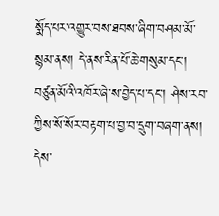སྨོད་པར་འགྱུར་བས་ཐབས་ཞིག་བཤམ་མོ་སྙམ་ནས། དེ་ནས་རིན་པོ་ཆེ་གསུམ་དང་། བཙུན་མོའི་འཁོར་ཞེ་ས་བྱེད་པ་དང་། ཤེས་རབ་ཀྱིས་སོ་སོར་བརྟག་པ་བྱ་བ་དྲུག་བཞག་ནས། དེས་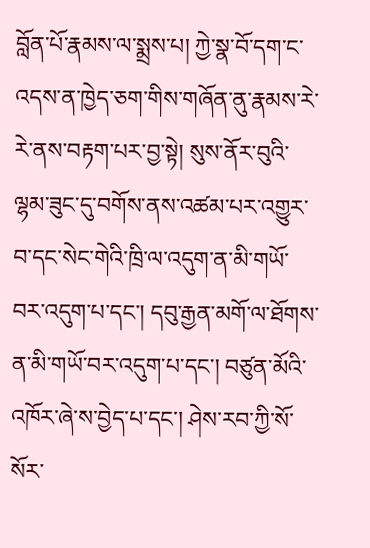བློན་པོ་རྣམས་ལ་སྨྲས་པ། ཀྱེ་སྣ་བོ་དག་ང་འདས་ན་ཁྱེད་ཅག་གིས་གཞོན་ནུ་རྣམས་རེ་རེ་ནས་བརྟག་པར་བྱ་སྟེ། སུས་ནོར་བུའི་ལྷམ་ཟུང་དུ་བགོས་ནས་འཚམ་པར་འགྱུར་བ་དང་སེང་གེའི་ཁྲི་ལ་འདུག་ན་མི་གཡོ་བར་འདུག་པ་དང་། དབུ་རྒྱན་མགོ་ལ་ཐོགས་ན་མི་གཡོ་བར་འདུག་པ་དང་། བཙུན་མོའི་འཁོར་ཞེ་ས་བྱེད་པ་དང་། ཤེས་རབ་ཀྱི་སོ་སོར་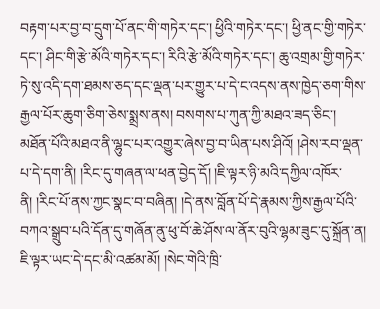བརྟག་པར་བྱ་བ་དྲུག་པོ་ནང་གི་གཏེར་དང་། ཕྱིའི་གཏེར་དང་། ཕྱི་ནང་གྱི་གཏེར་དང་། ཤིང་གི་རྩེ་མོའི་གཏེར་དང་། རིའི་རྩེ་མོའི་གཏེར་དང་། ཆུ་འགྲམ་གྱི་གཏེར་ཏེ་སུ་འདི་དག་ཐམས་ཅད་དང་ལྡན་པར་གྱུར་པ་དེ་ང་འདས་ནས་ཁྱེད་ཅག་གིས་རྒྱལ་པོར་ཆུག་ཅིག་ཅེས་སྨྲས་ནས། བསགས་པ་ཀུན་ཀྱི་མཐའ་ཟད་ཅིང་། མཐོན་པོའི་མཐའ་ནི་ལྷུང་པར་འགྱུར་ཞེས་བྱ་བ་ཡིན་པས་ཤིའོ། །ཤེས་རབ་ལྡན་པ་དེ་དག་ནི། །རིང་དུ་གཞན་ལ་ཕན་བྱེད་དོ། །ཇི་ལྟར་ཉི་མའི་དཀྱིལ་འཁོར་ནི། །རིང་པོ་ནས་ཀྱང་སྣང་བ་བཞིན། །དེ་ནས་བློན་པོ་དེ་རྣམས་ཀྱིས་རྒྱལ་པོའི་བཀའ་སྒྲུབ་པའི་དོན་དུ་གཞོན་ནུ་ཕུ་བོ་ཆེ་ཤོས་ལ་ནོར་བུའི་ལྷམ་ཟུང་དུ་སྐྲོན་ན། ཇི་ལྟར་ཡང་དེ་དང་མི་འཚམ་མོ། །སེང་གེའི་ཁྲི་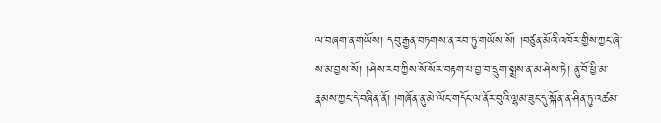ལ་བཞག་ན་གཡོས། དབུ་རྒྱན་བཏགས་ན་རབ་ཏུ་གཡོས་སོ། །བཙུན་མོའི་འཁོར་གྱིས་ཀྱང་ཞེ་ས་མ་བྱས་སོ། །ཤེས་རབ་ཀྱིས་སོ་སོར་བརྟག་པ་བྱ་བ་དྲུག་སྨྲས་ན་མ་ཤེས་ཏེ། ནུ་བོ་ཕྱི་མ་རྣམས་ཀྱང་དེ་བཞིན་ནོ། །གཞོན་ནུ་མེ་ལོང་གདོང་ལ་ནོར་བུའི་ལྷམ་ཟུང་དུ་སྐོན་ན་ཤིན་ཏུ་འཚམ་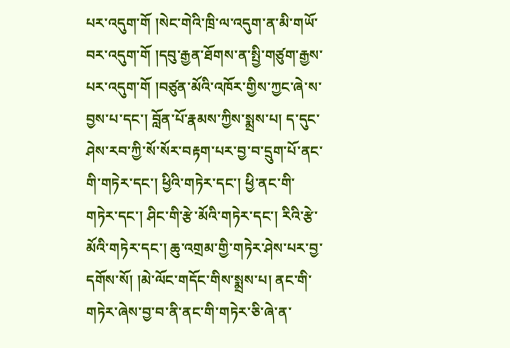པར་འདུག་གོ །སེང་གེའི་ཁྲི་ལ་འདུག་ན་མི་གཡོ་བར་འདུག་གོ །དབུ་རྒྱན་ཐོགས་ན་སྤྱི་གཙུག་རྒྱས་པར་འདུག་གོ །བཙུན་མོའི་འཁོར་གྱིས་ཀྱང་ཞེ་ས་བྱས་པ་དང་། བློན་པོ་རྣམས་ཀྱིས་སྨྲས་པ། ད་དུང་ཤེས་རབ་ཀྱི་སོ་སོར་བརྟག་པར་བྱ་བ་དྲུག་པོ་ནང་གི་གཏེར་དང་། ཕྱིའི་གཏེར་དང་། ཕྱི་ནང་གི་གཏེར་དང་། ཤིང་གི་རྩེ་མོའི་གཏེར་དང་། རིའི་རྩེ་མོའི་གཏེར་དང་། ཆུ་འགྲམ་གྱི་གཏེར་ཤེས་པར་བྱ་དགོས་སོ། །མེ་ལོང་གདོང་གིས་སྨྲས་པ། ནང་གི་གཏེར་ཞེས་བྱ་བ་ནི་ནང་གི་གཏེར་ཅི་ཞེ་ན་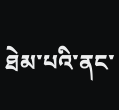ཐེམ་པའི་ནང་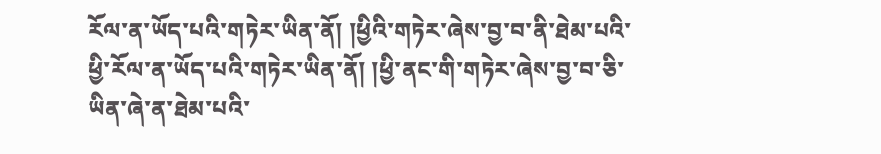རོལ་ན་ཡོད་པའི་གཏེར་ཡིན་ནོ། །ཕྱིའི་གཏེར་ཞེས་བྱ་བ་ནི་ཐེམ་པའི་ཕྱི་རོལ་ན་ཡོད་པའི་གཏེར་ཡིན་ནོ། །ཕྱི་ནང་གི་གཏེར་ཞེས་བྱ་བ་ཅི་ཡིན་ཞེ་ན་ཐེམ་པའི་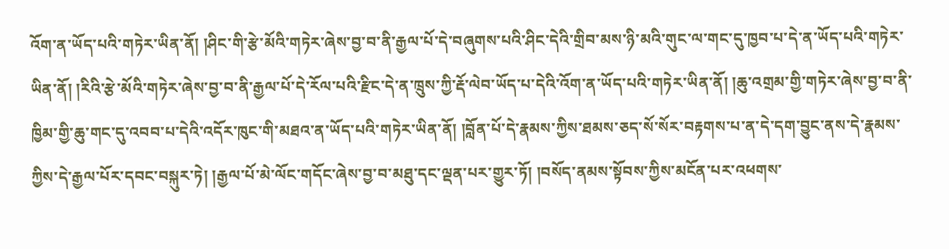འོག་ན་ཡོད་པའི་གཏེར་ཡིན་ནོ། །ཤིང་གི་རྩེ་མོའི་གཏེར་ཞེས་བྱ་བ་ནི་རྒྱལ་པོ་དེ་བཞུགས་པའི་ཤིང་དེའི་གྲིབ་མས་ཉི་མའི་གུང་ལ་གང་དུ་ཁྱབ་པ་དེ་ན་ཡོད་པའི་གཏེར་ཡིན་ནོ། །རིའི་རྩེ་མོའི་གཏེར་ཞེས་བྱ་བ་ནི་རྒྱལ་པོ་དེ་རོལ་པའི་རྫིང་དེ་ན་ཁྲུས་ཀྱི་རྡོ་ལེབ་ཡོད་པ་དེའི་འོག་ན་ཡོད་པའི་གཏེར་ཡིན་ནོ། །ཆུ་འགྲམ་གྱི་གཏེར་ཞེས་བྱ་བ་ནི་ཁྱིམ་གྱི་ཆུ་གང་དུ་འབབ་པ་དེའི་འདོར་ཁུང་གི་མཐའ་ན་ཡོད་པའི་གཏེར་ཡིན་ནོ། །བློན་པོ་དེ་རྣམས་ཀྱིས་ཐམས་ཅད་སོ་སོར་བརྟགས་པ་ན་དེ་དག་བྱུང་ནས་དེ་རྣམས་ཀྱིས་དེ་རྒྱལ་པོར་དབང་བསྐུར་ཏེ། །རྒྱལ་པོ་མེ་ལོང་གདོང་ཞེས་བྱ་བ་མཐུ་དང་ལྡན་པར་གྱུར་ཏོ། །བསོད་ནམས་སྟོབས་ཀྱིས་མངོན་པར་འཕགས་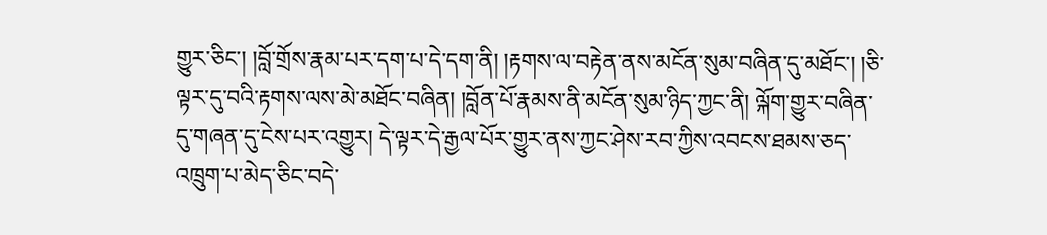གྱུར་ཅིང་། །བློ་གྲོས་རྣམ་པར་དག་པ་དེ་དག་ནི། །རྟགས་ལ་བརྟེན་ནས་མངོན་སུམ་བཞིན་དུ་མཐོང་། །ཅི་ལྟར་དུ་བའི་རྟགས་ལས་མེ་མཐོང་བཞིན། །བློན་པོ་རྣམས་ནི་མངོན་སུམ་ཉིད་ཀྱང་ནི། ལྐོག་གྱུར་བཞིན་དུ་གཞན་དུ་ངེས་པར་འགྱུར། དེ་ལྟར་དེ་རྒྱལ་པོར་གྱུར་ནས་ཀྱང་ཤེས་རབ་ཀྱིས་འབངས་ཐམས་ཅད་འཁྲུག་པ་མེད་ཅིང་བདེ་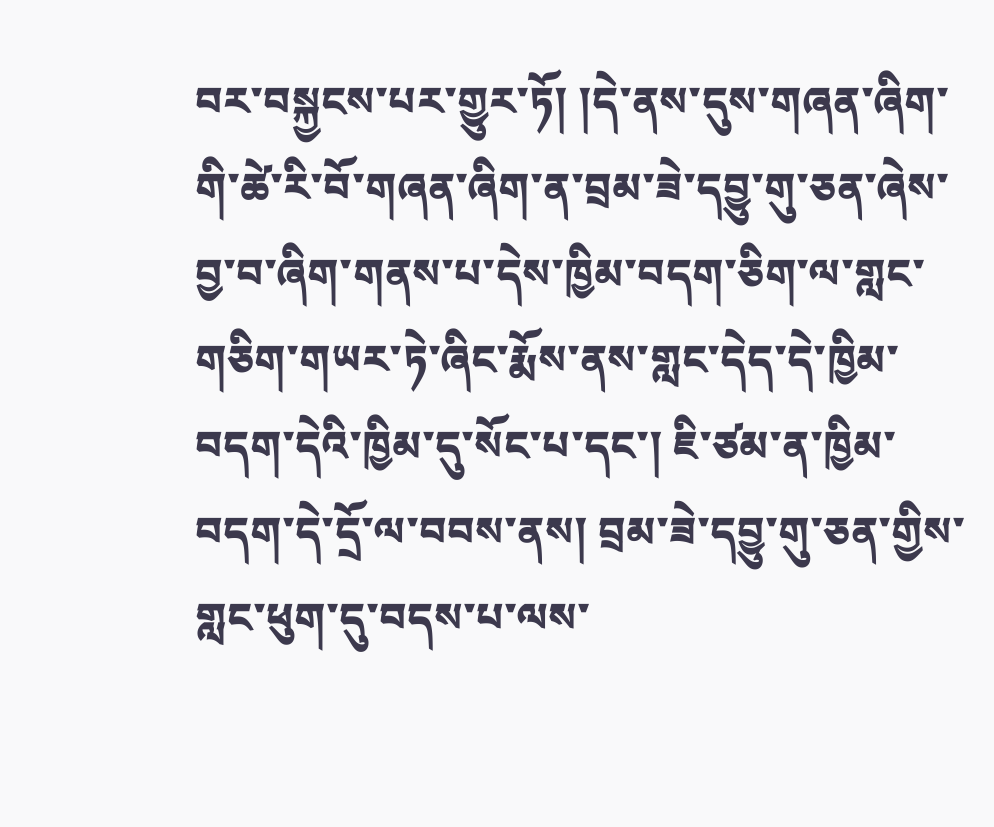བར་བསྐྱངས་པར་གྱུར་ཏོ། །དེ་ནས་དུས་གཞན་ཞིག་གི་ཚེ་རི་བོ་གཞན་ཞིག་ན་བྲམ་ཟེ་དབྱུ་གུ་ཅན་ཞེས་བྱ་བ་ཞིག་གནས་པ་དེས་ཁྱིམ་བདག་ཅིག་ལ་གླང་གཅིག་གཡར་ཏེ་ཞིང་རྨོས་ནས་གླང་དེད་དེ་ཁྱིམ་བདག་དེའི་ཁྱིམ་དུ་སོང་པ་དང་། ཇི་ཙམ་ན་ཁྱིམ་བདག་དེ་དྲོ་ལ་བབས་ནས། བྲམ་ཟེ་དབྱུ་གུ་ཅན་གྱིས་གླང་ཕུག་དུ་བདས་པ་ལས་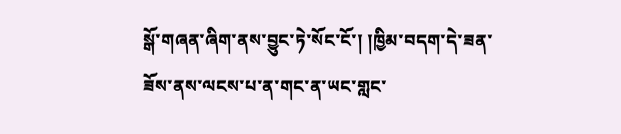སྒོ་གཞན་ཞིག་ནས་བྱུང་ཏེ་སོང་ངོ་། །ཁྱིམ་བདག་དེ་ཟན་ཟོས་ནས་ལངས་པ་ན་གང་ན་ཡང་གླང་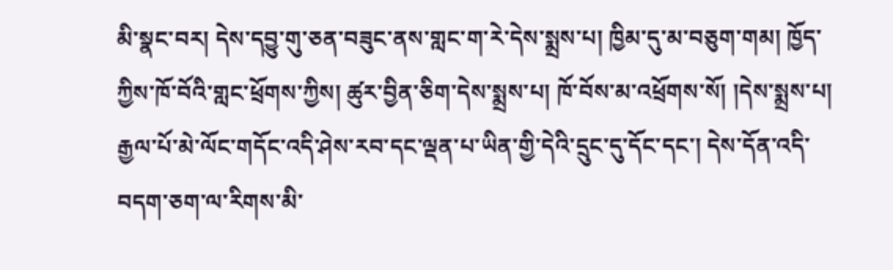མི་སྣང་བར། དེས་དབྱུ་གུ་ཅན་བཟུང་ནས་གླང་ག་རེ་དེས་སྨྲས་པ། ཁྱིམ་དུ་མ་བཅུག་གམ། ཁྱོད་ཀྱིས་ཁོ་བོའི་གླང་ཕྲོགས་ཀྱིས། ཚུར་བྱིན་ཅིག་དེས་སྨྲས་པ། ཁོ་བོས་མ་འཕྲོགས་སོ། །དེས་སྨྲས་པ། རྒྱལ་པོ་མེ་ལོང་གདོང་འདི་ཤེས་རབ་དང་ལྡན་པ་ཡིན་གྱི་དེའི་དྲུང་དུ་དོང་དང་། དེས་དོན་འདི་བདག་ཅག་ལ་རིགས་མི་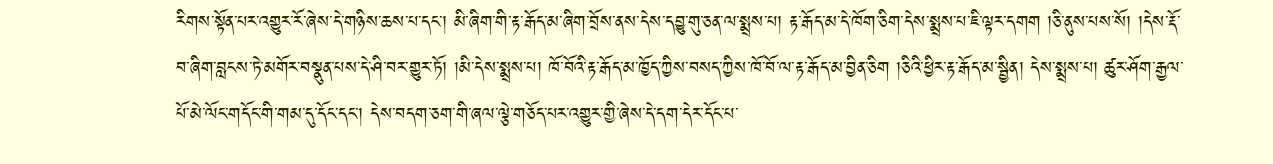རིགས་སྟོན་པར་འགྱུར་རོ་ཞེས་དེ་གཉིས་ཆས་པ་དང་། མི་ཞིག་གི་རྟ་རྒོད་མ་ཞིག་བྲོས་ནས་དེས་དབྱུ་གུ་ཅན་ལ་སྨྲས་པ། རྟ་རྒོད་མ་དེ་ཁོག་ཅིག་དེས་སྨྲས་པ་ཇི་ལྟར་དགག །ཅི་ནུས་པས་སོ། །དེས་རྡོ་བ་ཞིག་བླངས་ཏེ་མགོར་བསྣུན་པས་དེ་ཤི་བར་གྱུར་ཏོ། །མི་དེས་སྨྲས་པ། ཁོ་བོའི་རྟ་རྒོད་མ་ཁྱོད་ཀྱིས་བསད་ཀྱིས་ཁོ་བོ་ལ་རྟ་རྒོད་མ་བྱིན་ཅིག །ཅིའི་ཕྱིར་རྟ་རྒོད་མ་སྦྱིན། དེས་སྨྲས་པ། ཚུར་ཤོག་རྒྱལ་པོ་མེ་ལོང་གདོང་གི་གམ་དུ་དོང་དང་། དེས་བདག་ཅག་གི་ཞལ་ལྕེ་གཅོད་པར་འགྱུར་གྱི་ཞེས་དེ་དག་དེར་དོང་པ་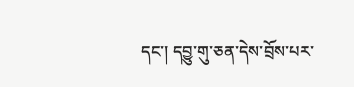དང་། དབྱུ་གུ་ཅན་དེས་བྲོས་པར་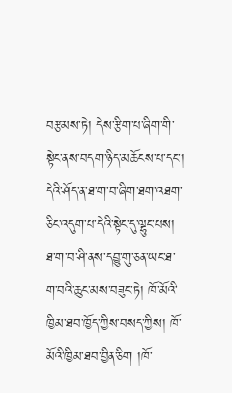བརྩམས་ཏེ། དེས་རྩིག་པ་ཞིག་གི་སྟེང་ནས་བདག་ཉིད་མཆོངས་པ་དང་། དེའི་ཤོད་ན་ཐ་ག་བ་ཞིག་ཐག་འཐག་ཅིང་འདུག་པ་དེའི་སྟེང་དུ་ལྷུང་པས། ཐ་ག་བ་ཤི་ནས་དབྱུ་གུ་ཅན་ཡང་ཐ་ག་བའི་ཆུང་མས་བཟུང་ཏེ། ཁོ་མོའི་ཁྱིམ་ཐབ་ཁྱོད་ཀྱིས་བསད་ཀྱིས། ཁོ་མོའི་ཁྱིམ་ཐབ་བྱིན་ཅིག །ཁོ་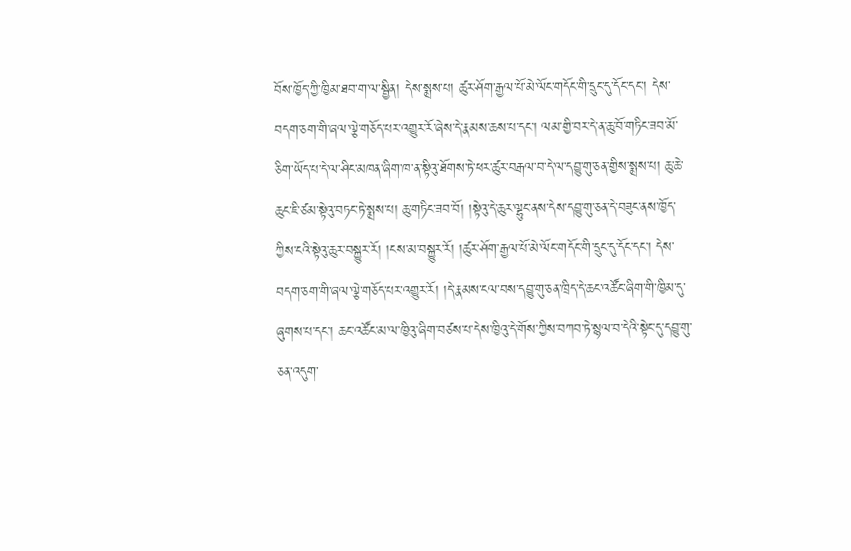བོས་ཁྱོད་ཀྱི་ཁྱིམ་ཐབ་ག་ལ་སྦྱིན། དེས་སྨྲས་པ། ཚུར་ཤོག་རྒྱལ་པོ་མེ་ལོང་གདོང་གི་དྲུང་དུ་དོང་དང་། དེས་བདག་ཅག་གི་ཞལ་ལྕེ་གཅོད་པར་འགྱུར་རོ་ཞེས་དེ་རྣམས་ཆས་པ་དང་། ལམ་གྱི་བར་དེ་ན་ཆུ་བོ་གཏིང་ཟབ་མོ་ཅིག་ཡོད་པ་དེ་ལ་ཤིང་མཁན་ཞིག་ཁ་ན་སྟིའུ་ཐོགས་ཏེ་ཕར་ཚུར་བརྒལ་བ་དེ་ལ་དབྱུ་གུ་ཅན་གྱིས་སྨྲས་པ། ཆུ་ཆེ་ཆུང་ཇི་ཙམ་སྟེའུ་བཏང་ཏེ་སྨྲས་པ། ཆུ་གཏིང་ཟབ་བོ། །སྟེའུ་དེ་ཆུར་ལྷུང་ནས་དེས་དབྱུ་གུ་ཅན་དེ་བཟུང་ནས་ཁྱོད་ཀྱིས་ངའི་སྟེའུ་ཆུར་བསྐྱུར་རོ། །ངས་མ་བསྐྱུར་རོ། །ཚུར་ཤོག་རྒྱལ་པོ་མེ་ལོང་གདོང་གི་དྲུང་དུ་དོང་དང་། དེས་བདག་ཅག་གི་ཞལ་ལྕེ་གཅོད་པར་འགྱུར་རོ། །དེ་རྣམས་ངལ་བས་དབྱུ་གུ་ཅན་ཁྲིད་དེ་ཆང་འཚོང་ཞིག་གི་ཁྱིམ་དུ་ཞུགས་པ་དང་། ཆང་འཚོང་མ་ལ་ཁྱིའུ་ཞིག་བཙས་པ་དེས་ཁྱིའུ་དེ་གོས་ཀྱིས་བཀབ་ཏེ་སྙལ་བ་དེའི་སྟེང་དུ་དབྱུ་གུ་ཅན་འདུག་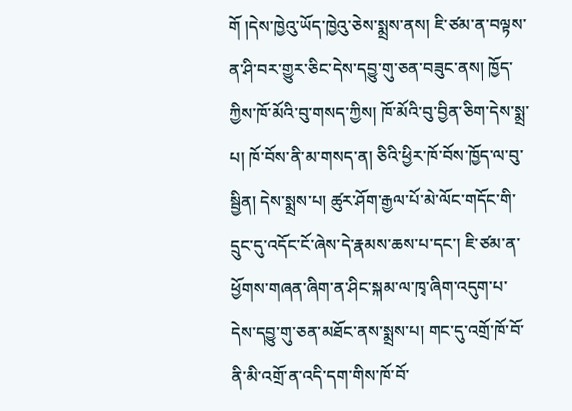གོ །དེས་ཁྱེའུ་ཡོད་ཁྱེའུ་ཅེས་སྨྲས་ནས། ཇི་ཙམ་ན་བལྟས་ན་ཤི་བར་གྱུར་ཅིང་དེས་དབྱུ་གུ་ཅན་བཟུང་ནས། ཁྱོད་ཀྱིས་ཁོ་མོའི་བུ་གསད་ཀྱིས། ཁོ་མོའི་བུ་བྱིན་ཅིག་དེས་སྨྲ་པ། ཁོ་བོས་ནི་མ་གསད་ན། ཅིའི་ཕྱིར་ཁོ་བོས་ཁྱོད་ལ་བུ་སྦྱིན། དེས་སྨྲས་པ། ཚུར་ཤོག་རྒྱལ་པོ་མེ་ལོང་གདོང་གི་དྲུང་དུ་འདོང་ངོ་ཞེས་དེ་རྣམས་ཆས་པ་དང་། ཇི་ཙམ་ན་ཕྱོགས་གཞན་ཞིག་ན་ཤིང་སྐམ་ལ་ཁྭ་ཞིག་འདུག་པ་དེས་དབྱུ་གུ་ཅན་མཐོང་ནས་སྨྲས་པ། གང་དུ་འགྲོ་ཁོ་བོ་ནི་མི་འགྲོ་ན་འདི་དག་གིས་ཁོ་བོ་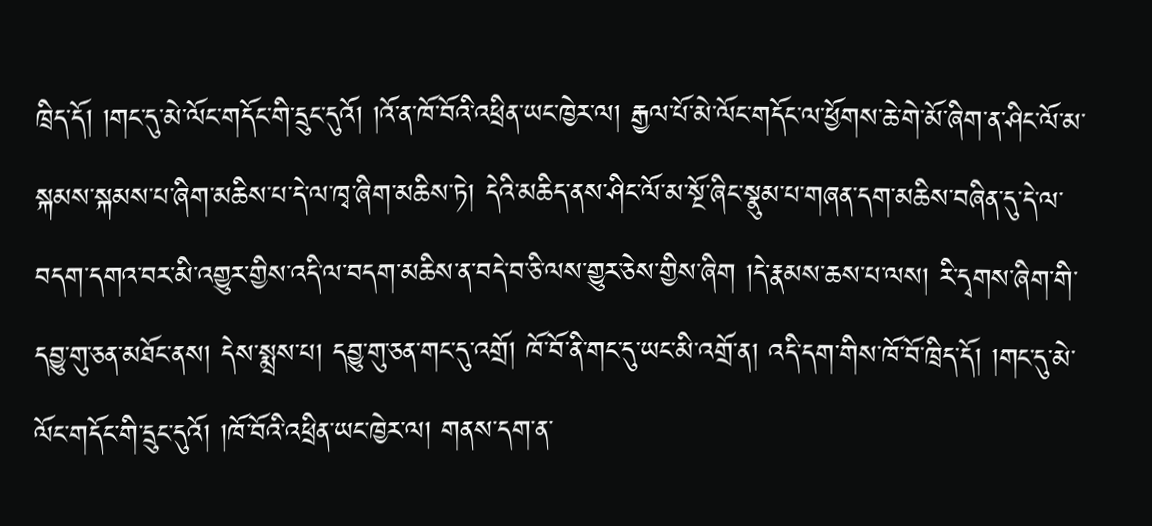ཁྲིད་དོ། །གང་དུ་མེ་ལོང་གདོང་གི་དྲུང་དུའོ། །འོ་ན་ཁོ་བོའི་འཕྲིན་ཡང་ཁྱེར་ལ། རྒྱལ་པོ་མེ་ལོང་གདོང་ལ་ཕྱོགས་ཆེ་གེ་མོ་ཞིག་ན་ཤིང་ལོ་མ་སྐམས་སྐམས་པ་ཞིག་མཆིས་པ་དེ་ལ་ཁྭ་ཞིག་མཆིས་ཏེ། དེའི་མཆིད་ནས་ཤིང་ལོ་མ་སྔོ་ཞིང་སྣུམ་པ་གཞན་དག་མཆིས་བཞིན་དུ་དེ་ལ་བདག་དགའ་བར་མི་འགྱུར་གྱིས་འདི་ལ་བདག་མཆིས་ན་བདེ་བ་ཅི་ལས་གྱུར་ཅེས་གྱིས་ཞིག །དེ་རྣམས་ཆས་པ་ལས། རི་དྭགས་ཞིག་གི་དབྱུ་གུ་ཅན་མཐོང་ནས། དེས་སྨྲས་པ། དབྱུ་གུ་ཅན་གང་དུ་འགྲོ། ཁོ་བོ་ནི་གང་དུ་ཡང་མི་འགྲོ་ན། འདི་དག་གིས་ཁོ་བོ་ཁྲིད་དོ། །གང་དུ་མེ་ལོང་གདོང་གི་དྲུང་དུའོ། །ཁོ་བོའི་འཕྲིན་ཡང་ཁྱེར་ལ། གནས་དག་ན་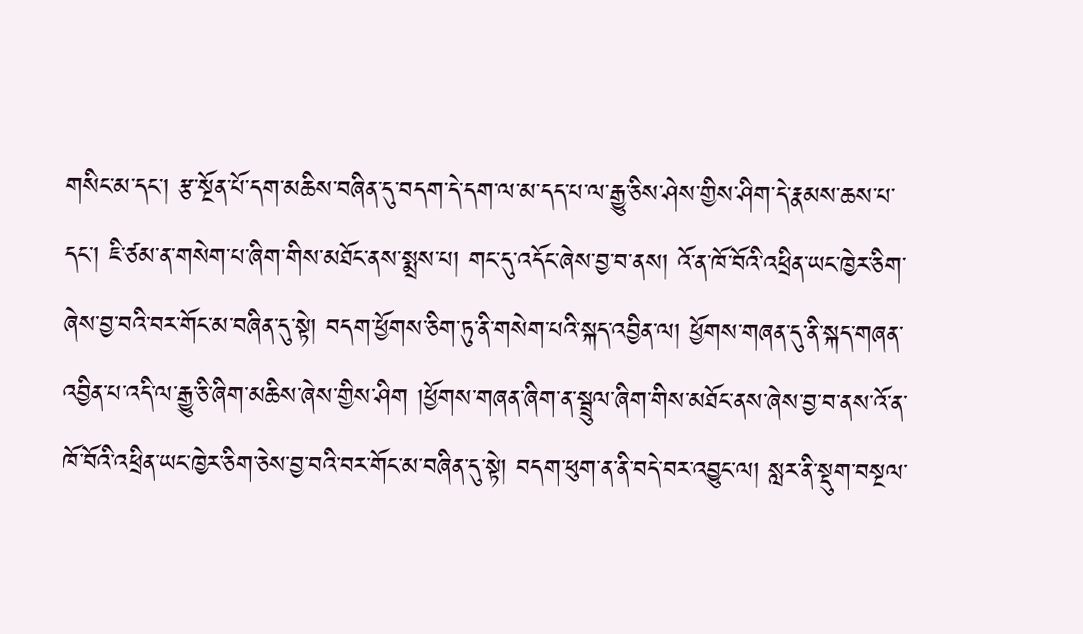གསིང་མ་དང་། རྩ་སྔོན་པོ་དག་མཆིས་བཞིན་དུ་བདག་དེ་དག་ལ་མ་དད་པ་ལ་རྒྱུ་ཅིས་ཤེས་གྱིས་ཤིག་དེ་རྣམས་ཆས་པ་དང་། ཇི་ཙམ་ན་གསེག་པ་ཞིག་གིས་མཐོང་ནས་སྨྲས་པ། གང་དུ་འདོང་ཞེས་བྱ་བ་ནས། འོ་ན་ཁོ་བོའི་འཕྲིན་ཡང་ཁྱེར་ཅིག་ཞེས་བྱ་བའི་བར་གོང་མ་བཞིན་དུ་སྟེ། བདག་ཕྱོགས་ཅིག་ཏུ་ནི་གསེག་པའི་སྐད་འབྱིན་ལ། ཕྱོགས་གཞན་དུ་ནི་སྐད་གཞན་འབྱིན་པ་འདི་ལ་རྒྱུ་ཅི་ཞིག་མཆིས་ཞེས་གྱིས་ཤིག །ཕྱོགས་གཞན་ཞིག་ན་སྦྲུལ་ཞིག་གིས་མཐོང་ནས་ཞེས་བྱ་བ་ནས་འོ་ན་ཁོ་བོའི་འཕྲིན་ཡང་ཁྱེར་ཅིག་ཅེས་བྱ་བའི་བར་གོང་མ་བཞིན་དུ་སྟེ། བདག་ཕུག་ན་ནི་བདེ་བར་འབྱུང་ལ། སླར་ནི་སྡུག་བསྔལ་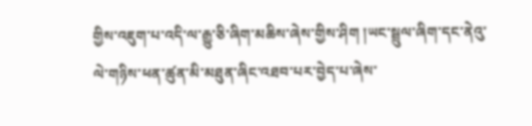གྱིས་འཇུག་པ་འདི་ལ་རྒྱུ་ཅི་ཞིག་མཆིས་ཞེས་གྱིས་ཤིག །ཡང་སྦྲུལ་ཞིག་དང་ནེའུ་ལེ་གཉིས་ཕན་ཚུན་མི་མཐུན་ཞིང་འཐབ་པར་བྱེད་པ་ཞེས་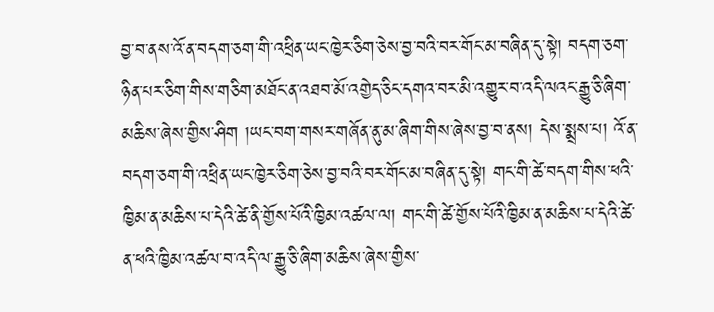བྱ་བ་ནས་འོ་ན་བདག་ཅག་གི་འཕྲིན་ཡང་ཁྱེར་ཅིག་ཅེས་བྱ་བའི་བར་གོང་མ་བཞིན་དུ་སྟེ། བདག་ཅག་ཉིན་པར་ཅིག་གིས་གཅིག་མཐོང་ན་འཐབ་མོ་འགྱེད་ཅིང་དགའ་བར་མི་འགྱུར་བ་འདི་ལའང་རྒྱུ་ཅི་ཞིག་མཆིས་ཞེས་གྱིས་ཤིག །ཡང་བག་གསར་གཞོན་ནུ་མ་ཞིག་གིས་ཞེས་བྱ་བ་ནས། དེས་སྨྲས་པ། འོ་ན་བདག་ཅག་གི་འཕྲིན་ཡང་ཁྱེར་ཅིག་ཅེས་བྱ་བའི་བར་གོང་མ་བཞིན་དུ་སྟེ། གང་གི་ཚེ་བདག་གིས་ཕའི་ཁྱིམ་ན་མཆིས་པ་དེའི་ཚེ་ནི་གྱོས་པོའི་ཁྱིམ་འཚལ་ལ། གང་གི་ཚེ་གྱོས་པོའི་ཁྱིམ་ན་མཆིས་པ་དེའི་ཚེ་ན་ཕའི་ཁྱིམ་འཚལ་བ་འདི་ལ་རྒྱུ་ཅི་ཞིག་མཆིས་ཞེས་གྱིས་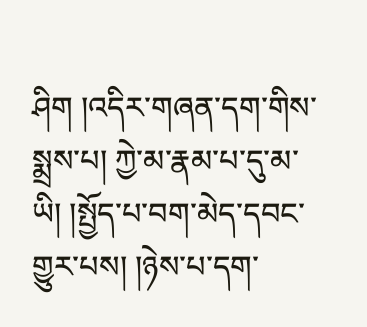ཤིག །འདིར་གཞན་དག་གིས་སྨྲས་པ། ཀྱེ་མ་རྣམ་པ་དུ་མ་ཡི། །སྤྱོད་པ་བག་མེད་དབང་གྱུར་པས། །ཉེས་པ་དག་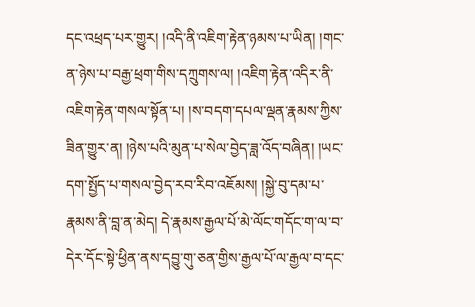དང་འཕྲད་པར་གྱུར། །འདི་ནི་འཇིག་རྟེན་ཉམས་པ་ཡིན། །གང་ན་ཉེས་པ་བརྒྱ་ཕྲག་གིས་དཀྲུགས་ལ། །འཇིག་རྟེན་འདིར་ནི་འཇིག་རྟེན་གསལ་སྟོན་པ། །ས་བདག་དཔལ་ལྡན་རྣམས་ཀྱིས་ཟིན་གྱུར་ན། །ཉེས་པའི་མུན་པ་སེལ་བྱེད་ཟླ་འོད་བཞིན། །ཡང་དག་སྤྱོད་པ་གསལ་བྱེད་རབ་རིབ་འཇོམས། །སྐྱེ་བུ་དམ་པ་རྣམས་ནི་བླ་ན་མེད། དེ་རྣམས་རྒྱལ་པོ་མེ་ལོང་གདོང་ག་ལ་བ་དེར་དོང་སྟེ་ཕྱིན་ནས་དབྱུ་གུ་ཅན་གྱིས་རྒྱལ་པོ་ལ་རྒྱལ་བ་དང་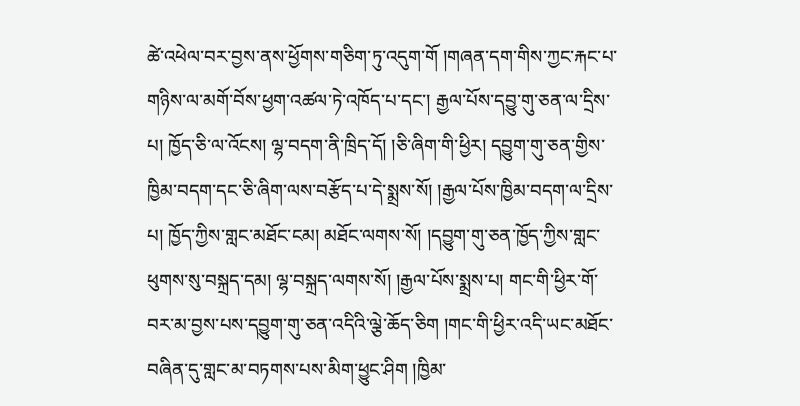ཚེ་འཕེལ་བར་བྱས་ནས་ཕྱོགས་གཅིག་ཏུ་འདུག་གོ །གཞན་དག་གིས་ཀྱང་རྐང་པ་གཉིས་ལ་མགོ་བོས་ཕྱག་འཚལ་ཏེ་འཁོད་པ་དང་། རྒྱལ་པོས་དབྱུ་གུ་ཅན་ལ་དྲིས་པ། ཁྱོད་ཅི་ལ་འོངས། ལྷ་བདག་ནི་ཁྲིད་དོ། །ཅི་ཞིག་གི་ཕྱིར། དབྱུག་གུ་ཅན་གྱིས་ཁྱིམ་བདག་དང་ཅི་ཞིག་ལས་བརྩོད་པ་དེ་སྨྲས་སོ། །རྒྱལ་པོས་ཁྱིམ་བདག་ལ་དྲིས་པ། ཁྱོད་ཀྱིས་གླང་མཐོང་ངམ། མཐོང་ལགས་སོ། །དབྱུག་གུ་ཅན་ཁྱོད་ཀྱིས་གླང་ཕུགས་སུ་བསྐྲད་དམ། ལྷ་བསྐྲད་ལགས་སོ། །རྒྱལ་པོས་སྨྲས་པ། གང་གི་ཕྱིར་གོ་བར་མ་བྱས་པས་དབྱུག་གུ་ཅན་འདིའི་ལྕེ་ཆོད་ཅིག །གང་གི་ཕྱིར་འདི་ཡང་མཐོང་བཞིན་དུ་གླང་མ་བཏགས་པས་མིག་ཕྱུང་ཤིག །ཁྱིམ་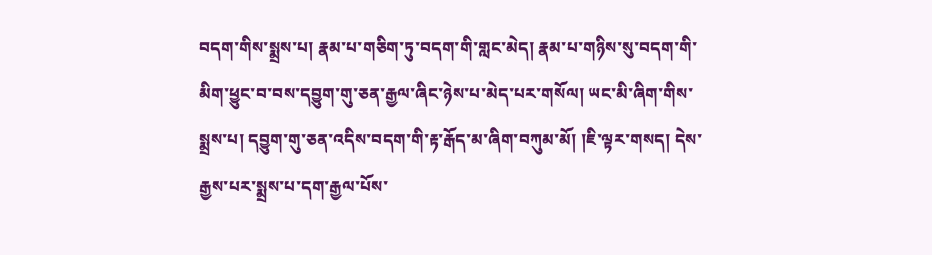བདག་གིས་སྨྲས་པ། རྣམ་པ་གཅིག་ཏུ་བདག་གི་གླང་མེད། རྣམ་པ་གཉིས་སུ་བདག་གི་མིག་ཕྱུང་བ་བས་དབྱུག་གུ་ཅན་རྒྱལ་ཞིང་ཉེས་པ་མེད་པར་གསོལ། ཡང་མི་ཞིག་གིས་སྨྲས་པ། དབྱུག་གུ་ཅན་འདིས་བདག་གི་རྟ་རྒོད་མ་ཞིག་བཀུམ་མོ། །ཇི་ལྟར་གསད། དེས་རྒྱས་པར་སྨྲས་པ་དག་རྒྱལ་པོས་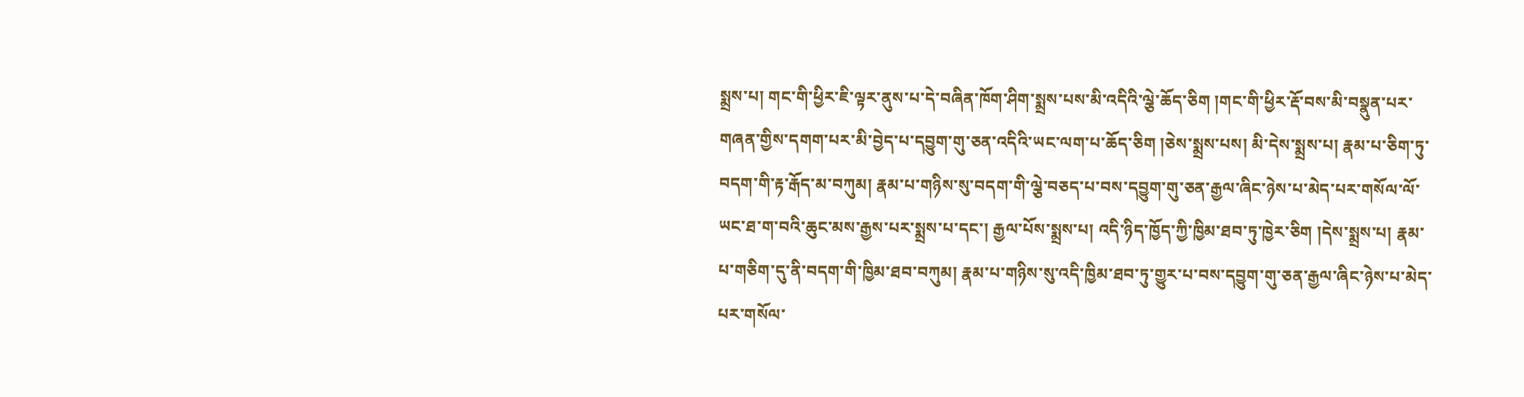སྨྲས་པ། གང་གི་ཕྱིར་ཇི་ལྟར་ནུས་པ་དེ་བཞིན་ཁོག་ཤིག་སྨྲས་པས་མི་འདིའི་ལྕེ་ཆོད་ཅིག །གང་གི་ཕྱིར་རྡོ་བས་མི་བསྣུན་པར་གཞན་གྱིས་དགག་པར་མི་བྱེད་པ་དབྱུག་གུ་ཅན་འདིའི་ཡང་ལག་པ་ཆོད་ཅིག །ཅེས་སྨྲས་པས། མི་དེས་སྨྲས་པ། རྣམ་པ་ཅིག་ཏུ་བདག་གི་རྟ་རྒོད་མ་བཀུམ། རྣམ་པ་གཉིས་སུ་བདག་གི་ལྕེ་བཅད་པ་བས་དབྱུག་གུ་ཅན་རྒྱལ་ཞིང་ཉེས་པ་མེད་པར་གསོལ་ལོ་ཡང་ཐ་ག་བའི་ཆུང་མས་རྒྱས་པར་སྨྲས་པ་དང་། རྒྱལ་པོས་སྨྲས་པ། འདི་ཉིད་ཁྱོད་ཀྱི་ཁྱིམ་ཐབ་ཏུ་ཁྱེར་ཅིག །དེས་སྨྲས་པ། རྣམ་པ་གཅིག་དུ་ནི་བདག་གི་ཁྱིམ་ཐབ་བཀུམ། རྣམ་པ་གཉིས་སུ་འདི་ཁྱིམ་ཐབ་ཏུ་གྱུར་པ་བས་དབྱུག་གུ་ཅན་རྒྱལ་ཞིང་ཉེས་པ་མེད་པར་གསོལ་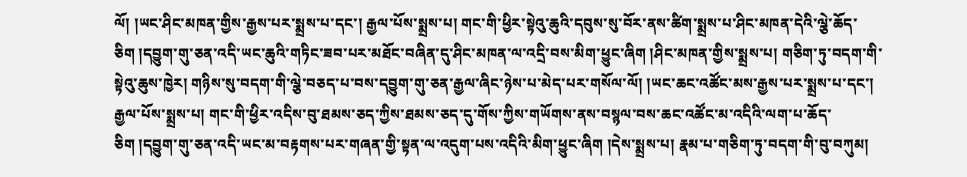ལོ། །ཡང་ཤིང་མཁན་གྱིས་རྒྱས་པར་སྨྲས་པ་དང་། རྒྱལ་པོས་སྨྲས་པ། གང་གི་ཕྱིར་སྟེའུ་ཆུའི་དབུས་སུ་བོར་ནས་ཚིག་སྨྲས་པ་ཤིང་མཁན་དེའི་ལྕེ་ཆོད་ཅིག །དབྱུག་གུ་ཅན་འདི་ཡང་ཆུའི་གཏིང་ཟབ་པར་མཐོང་བཞིན་དུ་ཤིང་མཁན་ལ་འདྲི་བས་མིག་ཕྱུང་ཞིག །ཤིང་མཁན་གྱིས་སྨྲས་པ། གཅིག་ཏུ་བདག་གི་སྟེའུ་ཆུས་ཁྱེར། གཉིས་སུ་བདག་གི་ལྕེ་བཅད་པ་བས་དབྱུག་གུ་ཅན་རྒྱལ་ཞིང་ཉེས་པ་མེད་པར་གསོལ་ལོ། །ཡང་ཆང་འཚོང་མས་རྒྱས་པར་སྨྲས་པ་དང་། རྒྱལ་པོས་སྨྲས་པ། གང་གི་ཕྱིར་འདིས་བུ་ཐམས་ཅད་ཀྱིས་ཐམས་ཅད་དུ་གོས་ཀྱིས་གཡོགས་ནས་བསྙལ་བས་ཆང་འཚོང་མ་འདིའི་ལག་པ་ཆོད་ཅིག །དབྱུག་གུ་ཅན་འདི་ཡང་མ་བརྟགས་པར་གཞན་གྱི་སྟན་ལ་འདུག་པས་འདིའི་མིག་ཕྱུང་ཞིག །དེས་སྨྲས་པ། རྣམ་པ་གཅིག་ཏུ་བདག་གི་བུ་བཀུམ།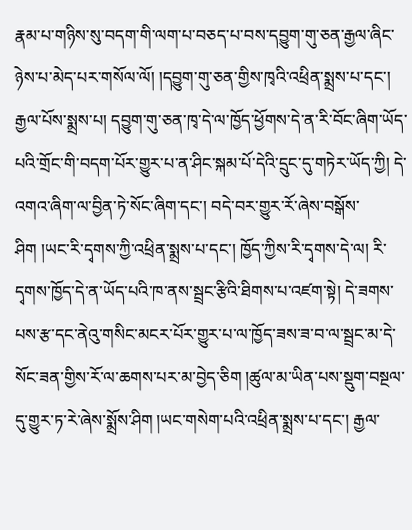རྣམ་པ་གཉིས་སུ་བདག་གི་ལག་པ་བཅད་པ་བས་དབྱུག་གུ་ཅན་རྒྱལ་ཞིང་ཉེས་པ་མེད་པར་གསོལ་ལོ། །དབྱུག་གུ་ཅན་གྱིས་ཁྭའི་འཕྲིན་སྨྲས་པ་དང་། རྒྱལ་པོས་སྨྲས་པ། དབྱུག་གུ་ཅན་ཁྭ་དེ་ལ་ཁྱོད་ཕྱོགས་དེ་ན་རི་བོང་ཞིག་ཡོད་པའི་གྲོང་གི་བདག་པོར་གྱུར་པ་ན་ཤིང་སྐམ་པོ་དེའི་དྲུང་དུ་གཏེར་ཡོད་ཀྱི། དེ་འགའ་ཞིག་ལ་བྱིན་ཏེ་སོང་ཞིག་དང་། བདེ་བར་གྱུར་རོ་ཞེས་བསྒོས་ཤིག །ཡང་རི་དྭགས་ཀྱི་འཕྲིན་སྨྲས་པ་དང་། ཁྱོད་ཀྱིས་རི་དྭགས་དེ་ལ། རི་དྭགས་ཁྱོད་དེ་ན་ཡོད་པའི་ཁ་ནས་སྦྲང་རྩིའི་ཐིགས་པ་འཛག་སྟེ། དེ་ཟགས་པས་རྩ་དང་ནེའུ་གསིང་མངར་པོར་གྱུར་པ་ལ་ཁྱོད་ཟས་ཟ་བ་ལ་སྦྲང་མ་དེ་སོང་ཟན་གྱིས་རོ་ལ་ཆགས་པར་མ་བྱེད་ཅིག །ཚུལ་མ་ཡིན་པས་སྡུག་བསྔལ་དུ་གྱུར་ཏ་རེ་ཞེས་སྨྲོས་ཤིག །ཡང་གསེག་པའི་འཕྲིན་སྨྲས་པ་དང་། རྒྱལ་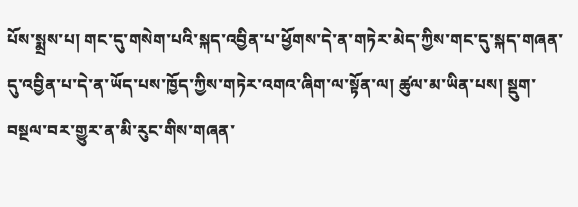པོས་སྨྲས་པ། གང་དུ་གསེག་པའི་སྐད་འབྱིན་པ་ཕྱོགས་དེ་ན་གཏེར་མེད་ཀྱིས་གང་དུ་སྐད་གཞན་དུ་འབྱིན་པ་དེ་ན་ཡོད་པས་ཁྱོད་ཀྱིས་གཏེར་འགའ་ཞིག་ལ་སྟོན་ལ། ཚུལ་མ་ཡིན་པས། སྡུག་བསྔལ་བར་གྱུར་ན་མི་རུང་གིས་གཞན་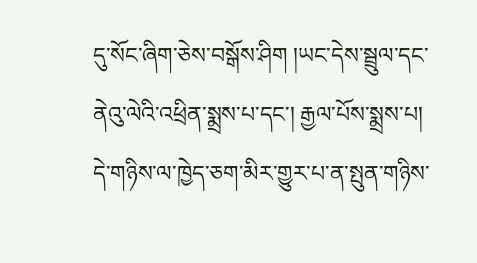དུ་སོང་ཞིག་ཅེས་བསྒོས་ཤིག །ཡང་དེས་སྦྲུལ་དང་ནེའུ་ལེའི་འཕྲིན་སྨྲས་པ་དང་། རྒྱལ་པོས་སྨྲས་པ། དེ་གཉིས་ལ་ཁྱེད་ཅག་མིར་གྱུར་པ་ན་སྤུན་གཉིས་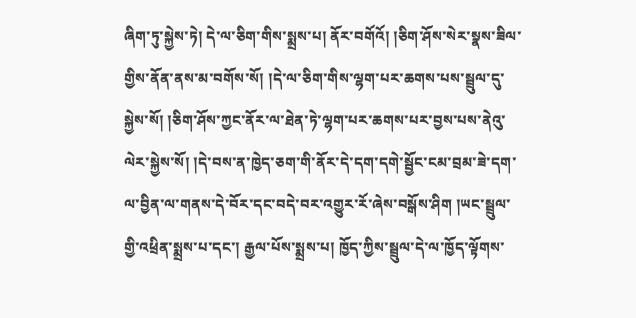ཞིག་ཏུ་སྐྱེས་ཏེ། དེ་ལ་ཅིག་གིས་སྨྲས་པ། ནོར་བགོའོ། །ཅིག་ཤོས་སེར་སྣས་ཟིལ་གྱིས་ནོན་ནས་མ་བགོས་སོ། །དེ་ལ་ཅིག་གིས་ལྷག་པར་ཆགས་པས་སྦྲུལ་དུ་སྐྱེས་སོ། །ཅིག་ཤོས་ཀྱང་ནོར་ལ་ཐེན་ཏེ་ལྷག་པར་ཆགས་པར་བྱས་པས་ནེའུ་ལེར་སྐྱེས་སོ། །དེ་བས་ན་ཁྱེད་ཅག་གི་ནོར་དེ་དག་དགེ་སྦྱོང་ངམ་བྲམ་ཟེ་དག་ལ་བྱིན་ལ་གནས་དེ་བོར་དང་བདེ་བར་འགྱུར་རོ་ཞེས་བསྒོས་ཤིག །ཡང་སྦྲུལ་གྱི་འཕྲིན་སྨྲས་པ་དང་། རྒྱལ་པོས་སྨྲས་པ། ཁྱོད་ཀྱིས་སྦྲུལ་དེ་ལ་ཁྱོད་ལྟོགས་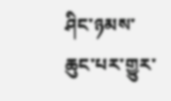ཤིང་ཉམས་ཆུང་པར་གྱུར་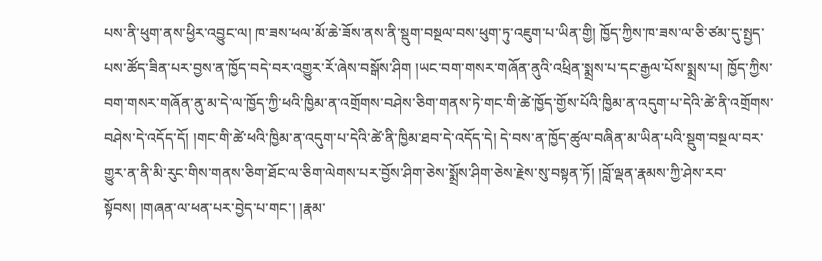པས་ནི་ཕུག་ནས་ཕྱིར་འབྱུང་ལ། ཁ་ཟས་ཕལ་མོ་ཆེ་ཟོས་ནས་ནི་སྡུག་བསྔལ་བས་ཕུག་ཏུ་འཇུག་པ་ཡིན་གྱི། ཁྱོད་ཀྱིས་ཁ་ཟས་ལ་ཅི་ཙམ་དུ་སྤྱད་པས་ཚོད་ཟིན་པར་བྱས་ན་ཁྱོད་བདེ་བར་འགྱུར་རོ་ཞེས་བསྒོས་ཤིག །ཡང་བག་གསར་གཞོན་ནུའི་འཕྲིན་སྨྲས་པ་དང་རྒྱལ་པོས་སྨྲས་པ། ཁྱོད་ཀྱིས་བག་གསར་གཞོན་ནུ་མ་དེ་ལ་ཁྱོད་ཀྱི་ཕའི་ཁྱིམ་ན་འགྲོགས་བཤེས་ཅིག་གནས་ཏེ་གང་གི་ཚེ་ཁྱོད་གྱོས་པོའི་ཁྱིམ་ན་འདུག་པ་དེའི་ཚེ་ནི་འགྲོགས་བཤེས་དེ་འདོད་དོ། །གང་གི་ཚེ་ཕའི་ཁྱིམ་ན་འདུག་པ་དེའི་ཚེ་ནི་ཁྱིམ་ཐབ་དེ་འདོད་དེ། དེ་བས་ན་ཁྱོད་ཚུལ་བཞིན་མ་ཡིན་པའི་སྡུག་བསྔལ་བར་གྱུར་ན་ནི་མི་རུང་གིས་གནས་ཅིག་ཐོང་ལ་ཅིག་ལེགས་པར་བྱོས་ཤིག་ཅེས་སྨྲོས་ཤིག་ཅེས་རྗེས་སུ་བསྟན་ཏོ། །བློ་ལྡན་རྣམས་ཀྱི་ཤེས་རབ་སྟོབས། །གཞན་ལ་ཕན་པར་བྱེད་པ་གང་། །རྣམ་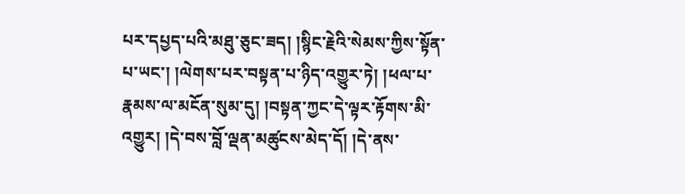པར་དཔྱད་པའི་མཐུ་ཅུང་ཟད། །སྙིང་རྗེའི་སེམས་ཀྱིས་སྟོན་པ་ཡང་། །ལེགས་པར་བསྟན་པ་ཉིད་འགྱུར་ཏེ། །ཕལ་པ་རྣམས་ལ་མངོན་སུམ་དུ། །བསྟན་ཀྱང་དེ་ལྟར་རྟོགས་མི་འགྱུར། །དེ་བས་བློ་ལྡན་མཚུངས་མེད་དོ། །དེ་ནས་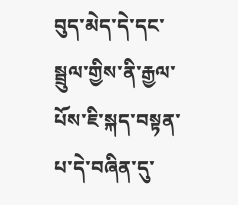བུད་མེད་དེ་དང་སྦྲུལ་གྱིས་ནི་རྒྱལ་པོས་ཇི་སྐད་བསྟན་པ་དེ་བཞིན་དུ་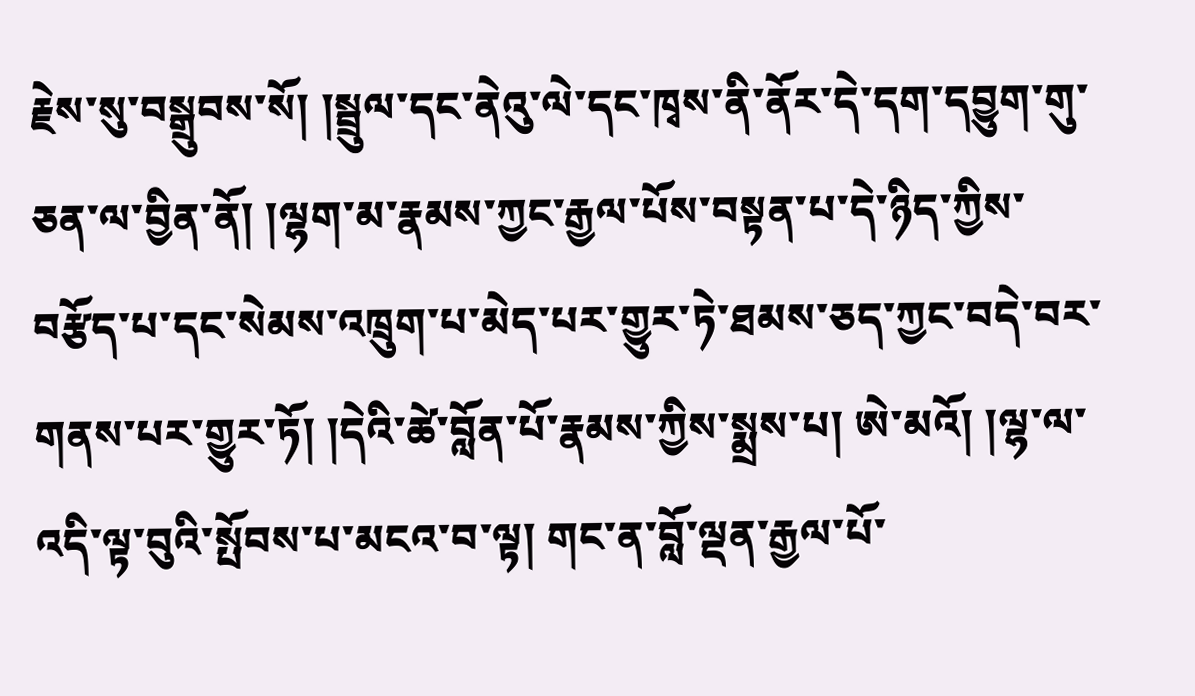རྗེས་སུ་བསྒྲུབས་སོ། །སྦྲུལ་དང་ནེའུ་ལེ་དང་ཁྭས་ནི་ནོར་དེ་དག་དབྱུག་གུ་ཅན་ལ་བྱིན་ནོ། །ལྷག་མ་རྣམས་ཀྱང་རྒྱལ་པོས་བསྟན་པ་དེ་ཉིད་ཀྱིས་བརྩོད་པ་དང་སེམས་འཁྲུག་པ་མེད་པར་གྱུར་ཏེ་ཐམས་ཅད་ཀྱང་བདེ་བར་གནས་པར་གྱུར་ཏོ། །དེའི་ཚེ་བློན་པོ་རྣམས་ཀྱིས་སྨྲས་པ། ཨེ་མའོ། །ལྷ་ལ་འདི་ལྟ་བུའི་སྤོབས་པ་མངའ་བ་ལྟ། གང་ན་བློ་ལྡན་རྒྱལ་པོ་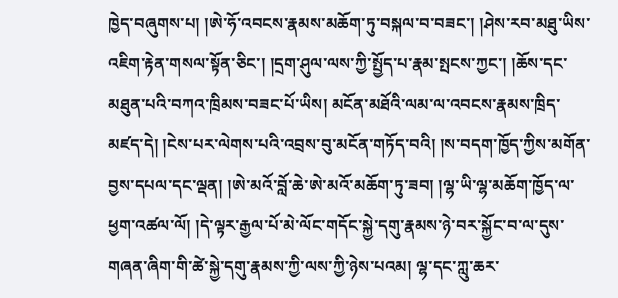ཁྱེད་བཞུགས་པ། །ཨེ་ཧོ་འབངས་རྣམས་མཆོག་ཏུ་བསྐལ་བ་བཟང་། །ཤེས་རབ་མཐུ་ཡིས་འཇིག་རྟེན་གསལ་སྟོན་ཅིང་། །དྲག་ཤུལ་ལས་ཀྱི་སྤྱོད་པ་རྣམ་སྤངས་ཀྱང་། །ཆོས་དང་མཐུན་པའི་བཀའ་ཁྲིམས་བཟང་པོ་ཡིས། མངོན་མཐོའི་ལམ་ལ་འབངས་རྣམས་ཁྲིད་མཛད་དེ། །ངེས་པར་ལེགས་པའི་འབྲས་བུ་མངོན་གཏོད་བའི། །ས་བདག་ཁྱོད་ཀྱིས་མགོན་བྱས་དཔལ་དང་ལྡན། །ཨེ་མའོ་བློ་ཆེ་ཨེ་མའོ་མཆོག་ཏུ་ཟབ། །ལྷ་ཡི་ལྷ་མཆོག་ཁྱོད་ལ་ཕྱག་འཚལ་ལོ། །དེ་ལྟར་རྒྱལ་པོ་མེ་ལོང་གདོང་སྐྱེ་དགུ་རྣམས་ཉེ་བར་སྐྱོང་བ་ལ་དུས་གཞན་ཞིག་གི་ཚེ་སྐྱེ་དགུ་རྣམས་ཀྱི་ལས་ཀྱི་ཉེས་པའམ། ལྷ་དང་ཀླུ་ཆར་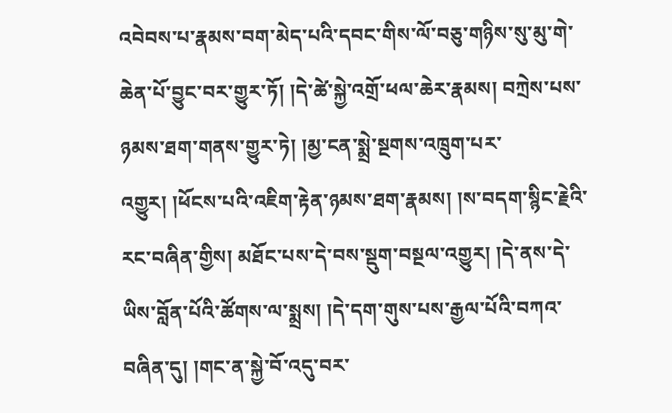འབེབས་པ་རྣམས་བག་མེད་པའི་དབང་གིས་ལོ་བཅུ་གཉིས་སུ་མུ་གེ་ཆེན་པོ་བྱུང་བར་གྱུར་ཏོ། །དེ་ཚེ་སྐྱེ་འགྲོ་ཕལ་ཆེར་རྣམས། བཀྲེས་པས་ཉམས་ཐག་གནས་གྱུར་ཏེ། །མྱ་ངན་སྨྲེ་སྔགས་འཁྲུག་པར་འགྱུར། །ཕོངས་པའི་འཇིག་རྟེན་ཉམས་ཐག་རྣམས། །ས་བདག་སྙིང་རྗེའི་རང་བཞིན་གྱིས། མཐོང་པས་དེ་བས་སྡུག་བསྔལ་འགྱུར། །དེ་ནས་དེ་ཡིས་བློན་པོའི་ཚོགས་ལ་སྨྲས། །དེ་དག་གུས་པས་རྒྱལ་པོའི་བཀའ་བཞིན་དུ། །གང་ན་སྐྱེ་བོ་འདུ་བར་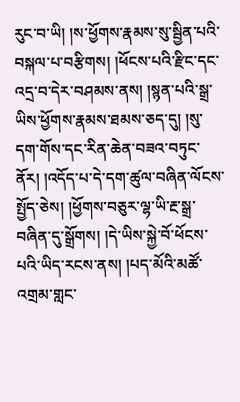རུང་བ་ཡི། །ས་ཕྱོགས་རྣམས་སུ་སྦྱིན་པའི་བསྐལ་པ་བརྩིགས། །ཕོངས་པའི་རྫིང་དང་འདྲ་བ་དེར་བཤམས་ནས། །སྙན་པའི་སྒྲ་ཡིས་ཕྱོགས་རྣམས་ཐམས་ཅད་དུ། །སུ་དག་གོས་དང་རིན་ཆེན་བཟའ་བཏུང་ནོར། །འདོད་པ་དེ་དག་ཚུལ་བཞིན་ལོངས་སྤྱོད་ཅེས། །ཕྱོགས་བཅུར་ལྷ་ཡི་རྔ་སྒྲ་བཞིན་དུ་སྒྲོགས། །དེ་ཡིས་སྐྱེ་བོ་ཕོངས་པའི་ཡིད་རངས་ནས། །པད་མོའི་མཚོ་འགྲམ་གླང་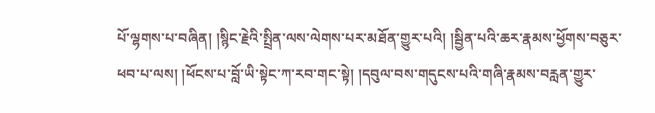པོ་ལྷགས་པ་བཞིན། །སྙིང་རྗེའི་སྤྲིན་ལས་ལེགས་པར་མཐོན་གྱུར་པའི། །སྦྱིན་པའི་ཆར་རྣམས་ཕྱོགས་བཅུར་ཕབ་པ་ལས། །ཕོངས་པ་བློ་ཡི་སྟེང་ཀ་རབ་གང་སྟེ། །དབུལ་བས་གདུངས་པའི་གཞི་རྣམས་བརླན་གྱུར་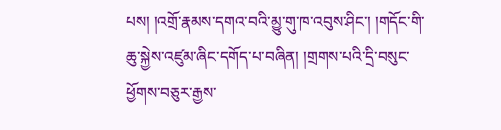པས། །འགྲོ་རྣམས་དགའ་བའི་མྱུ་གུ་ཁ་འབུས་ཤིང་། །གདོང་གི་ཆུ་སྐྱེས་འཛུམ་ཞིང་དགོད་པ་བཞིན། །གྲགས་པའི་དྲི་བསུང་ཕྱོགས་བཅུར་རྒྱས་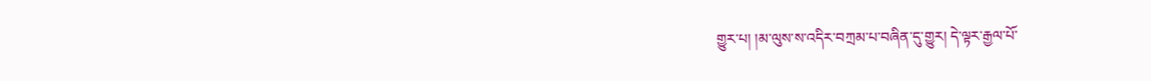གྱུར་པ། །མ་ལུས་ས་འདིར་བཀྲམ་པ་བཞིན་དུ་གྱུར། དེ་ལྟར་རྒྱལ་པོ་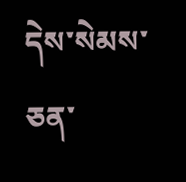དེས་སེམས་ཅན་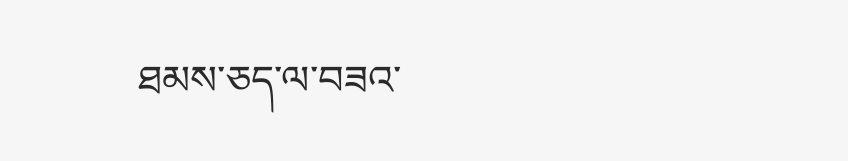ཐམས་ཅད་ལ་བཟའ་